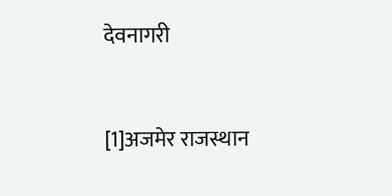देवनागरी



[1]अजमेर राजस्थान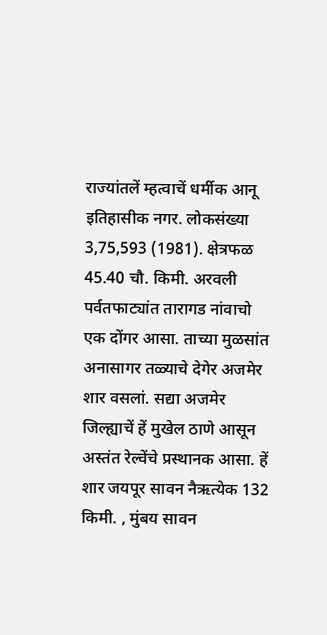राज्यांतलें म्हत्वाचें धर्मीक आनू इतिहासीक नगर. लोकसंख्या 3,75,593 (1981). क्षेत्रफळ 45.40 चौ. किमी. अरवली पर्वतफाट्यांत तारागड नांवाचो एक दोंगर आसा. ताच्या मुळसांत अनासागर तळ्याचे देगेर अजमेर शार वसलां. सद्या अजमेर जिल्ह्याचें हें मुखेल ठाणे आसून अस्तंत रेल्वेंचे प्रस्थानक आसा. हें शार जयपूर सावन नैऋत्येक 132 किमी. , मुंबय सावन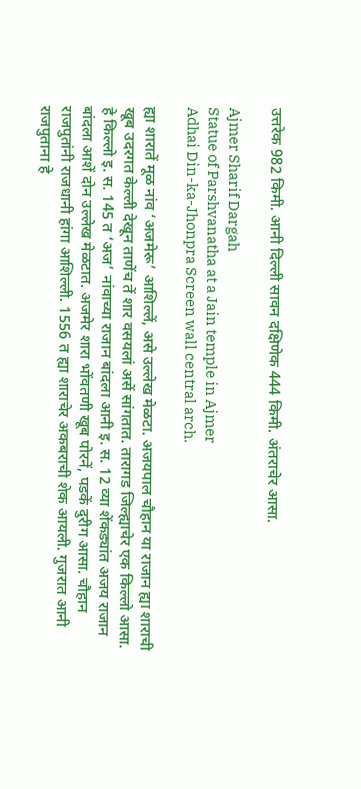उत्तरेक 982 किमी. आनी दिल्ली सावन दक्षिणेक 444 किमी. अंतराचेर आसा.

Ajmer Sharif Dargah
Statue of Parshvanatha at a Jain temple in Ajmer
Adhai Din-ka-Jhonpra Screen wall central arch.

ह्या शारातें मूळ नांव ‘अजमेरू’ आशिल्लें, असे उल्लेख मेळटा. अजयपाल चौहान या राजान ह्या शाराची खूब उदरगत केल्ली देखून ताणेंच तें शार वसयलां असें सांगतात. तारागड जिल्ह्याचेर एक किल्लो आसा. हे किल्लो इ. स. 145 त ‘अज’ नांवाच्या राजान बांदला आनी इ. स. 12 व्या शेंकड्यांत अजय राजान बांदला आशें दोन उल्लेख मेळटात. अजमेर शारा भोंवतणी खूब पोरनें, पडकें दुरीग आसा. चौहान राजपुतांनी राजधानी हांगा आशिल्ली. 1556 त ह्या शाराचेर अकबराची शेक आयली. गुजरात आनी राजपुताना हे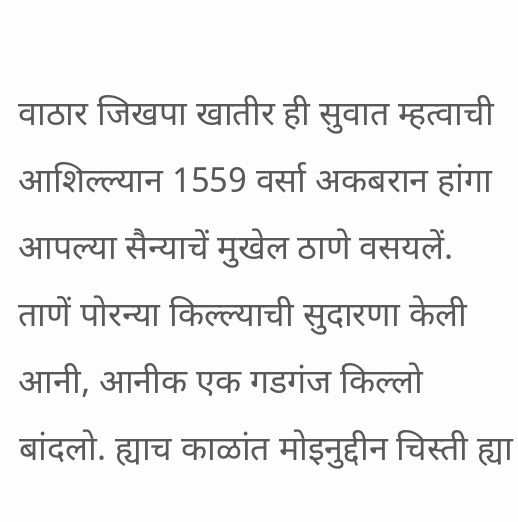वाठार जिखपा खातीर ही सुवात म्हत्वाची आशिल्ल्यान 1559 वर्सा अकबरान हांगा आपल्या सैन्याचें मुखेल ठाणे वसयलें. ताणें पोरन्या किल्ल्याची सुदारणा केली आनी, आनीक एक गडगंज किल्लो बांदलो. ह्याच काळांत मोइनुद्दीन चिस्ती ह्या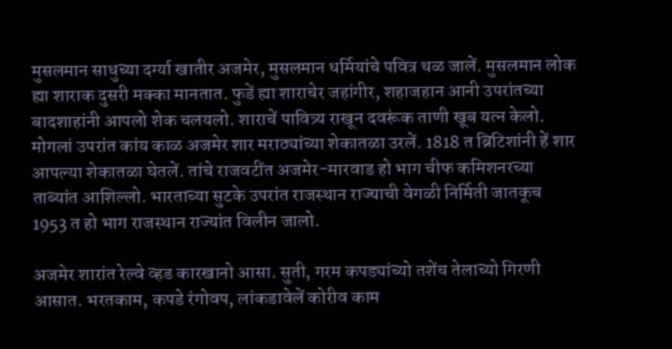मुसलमान साधुच्या दर्ग्या खातीर अजमेर, मुसलमान धर्मियांचे पवित्र थळ जालें. मुसलमान लोक ह्या शाराक दुसरी मक्का मानतात. फुडें ह्या शाराचेर जहांगीर, शहाजहान आनी उपरांतच्या बादशाहांनी आपलो शेक चलयलो. शाराचें पावित्र्य राखून दवरूंक ताणी खूब यत्न केलो. मोगलां उपरांत कांय काळ अजमेर शार मराठ्यांच्या शेकातळा उरलें. 1818 त ब्रिटिशांनी हें शार आपल्या शेकातळा घेतलें. तांचे राजवटींत अजमेर-मारवाड हो भाग चीफ कमिशनरच्या ताब्यांत आशिल्लो. भारताच्या सुटके उपरांत राजस्थान राज्याची वेगळी निर्मिती जातकूच 1953 त हो भाग राजस्थान राज्यांत विलीन जालो.

अजमेर शारांत रेल्वे व्हड कारखानो आसा. सुती, गरम कपड्यांच्यो तशेंच तेलाच्यो गिरणी आसात. भरतकाम, कपडे रंगोवप, लांकडावेलें कोरीव काम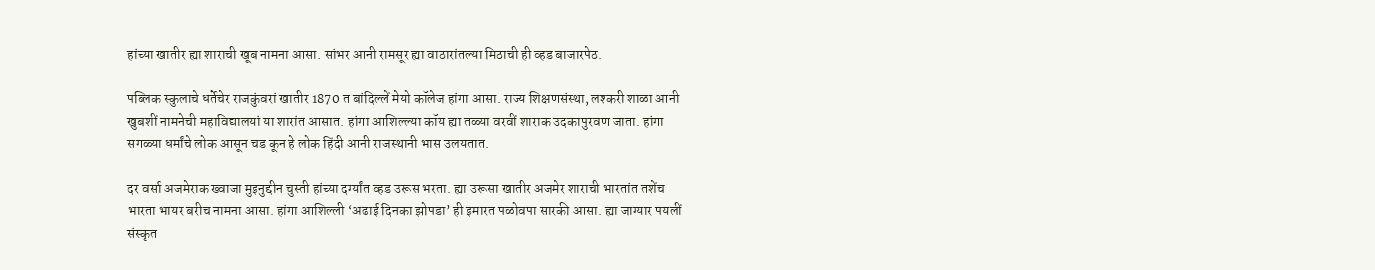हांच्या खातीर ह्या शाराची खूब नामना आसा. सांभर आनी रामसूर ह्या वाठारांतल्या मिठाची ही व्हड बाजारपेठ.

पब्लिक स्कुलाचे धर्तेचेर राजकुंवरां खातीर 1870 त बांदिल्लें मेयो कॉलेज हांगा आसा. राज्य शिक्षणसंस्था, लश्करी शाळा आनी खुबशीं नामनेची महाविद्यालयां या शारांत आसात. हांगा आशिल्ल्या कॉय ह्या तळ्या वरवीं शाराक उदकापुरवण जाता. हांगा सगळ्या धर्मांचे लोक आसून चड कून हे लोक हिंदी आनी राजस्थानी भास उलयतात.

दर वर्सा अजमेराक ख्वाजा मुइनुद्दीन चुस्ती हांच्या दर्ग्यांत व्हड उरूस भरता. ह्या उरूसा खातीर अजमेर शाराची भारतांत तशेंच भारता भायर बरीच नामना आसा. हांगा आशिल्ली ‘अढाई दिनका झोपडा’ ही इमारत पळोवपा सारकी आसा. ह्या जाग्यार पयलीं संस्कृत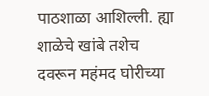पाठशाळा आशिल्ली. ह्या शाळेचे खांबे तशेच दवरून महंमद घोरीच्या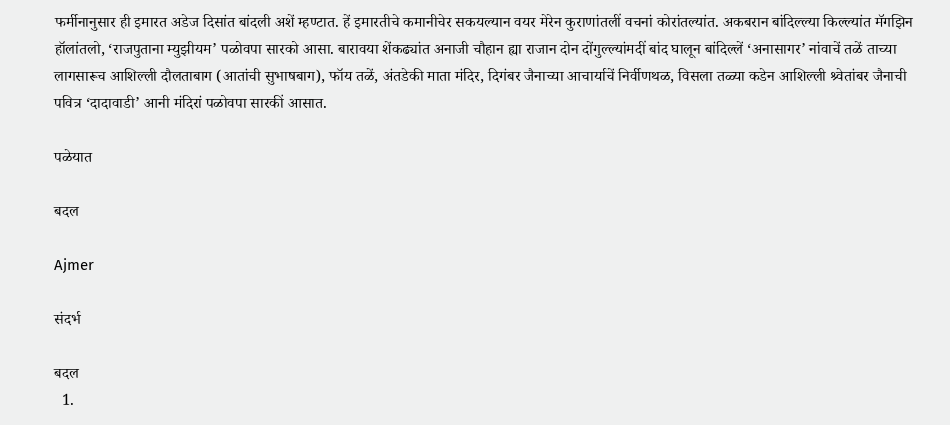फर्मीनानुसार ही इमारत अडेज दिसांत बांदली अशें म्हण्टात. हें इमारतीचे कमानीचेर सकयल्यान वयर मेरेन कुराणांतलीं वचनां कोरांतल्यांत. अकबरान बांदिल्ल्या किल्ल्यांत मॅगझिन हॉलांतलो, ‘राजपुताना म्युझीयम’ पळोवपा सारको आसा. बारावया शेंकढ्यांत अनाजी चौहान ह्या राजान दोन दोंगुल्ल्यांमदीं बांद घालून बांदिल्लें ‘अनासागर’ नांवाचें तळें ताच्या लागसारूच आशिल्ली दौलताबाग (आतांची सुभाषबाग), फॉय तळें, अंतडेकी माता मंदिर, दिगंबर जैनाच्या आचार्याचें निर्वीणथळ, विसला तळ्या कडेन आशिल्ली श्र्वेतांबर जैनाची पवित्र ‘दादावाडी’ आनी मंदिरां पळोवपा सारकीं आसात.

पळेयात

बदल

Ajmer

संदर्भ

बदल
  1.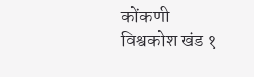कोंकणी विश्वकोश खंड १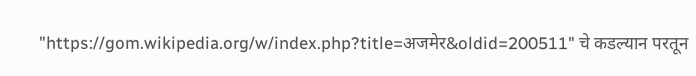"https://gom.wikipedia.org/w/index.php?title=अजमेर&oldid=200511" चे कडल्यान परतून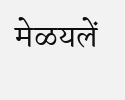मेळयलें